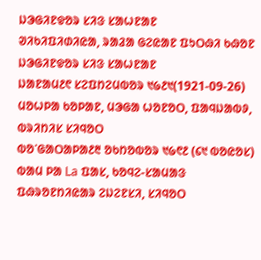ᱡᱳᱜᱤᱱᱫᱚᱨ ᱥᱤᱝ ᱥᱟᱦᱱᱟᱱ
ᱣᱤᱠᱤᱯᱤᱰᱤᱭᱟ, ᱨᱟᱲᱟ ᱜᱮᱭᱟᱱ ᱯᱩᱛᱷᱤ ᱠᱷᱚᱱ
ᱡᱳᱜᱤᱱᱫᱚᱨ ᱥᱤᱝ ᱥᱟᱦᱱᱟᱱ
ᱡᱟᱱᱟᱢ᱒᱖ ᱥᱮᱯᱴᱮᱢᱵᱚᱨ ᱑᱙᱒᱑(1921-09-26)
ᱢᱚᱦᱞᱟ ᱠᱚᱞᱟᱱ, ᱢᱳᱜᱟ ᱦᱚᱱᱚᱛ, ᱯᱟᱧᱡᱟᱵᱽ, ᱵᱨᱤᱴᱤᱥ ᱥᱤᱧᱚᱛ
ᱵᱚᱸᱜᱟᱛᱟᱞᱟ᱒᱓ ᱚᱠᱴᱚᱵᱚᱨ ᱑᱙᱖᱒ (᱔᱑ ᱵᱚᱭᱚᱥ)
ᱵᱟᱢ ᱞᱟ La ᱯᱟᱥ, ᱠᱚᱧᱮ-ᱥᱟᱢᱟᱝ ᱯᱷᱨᱚᱱᱴᱤᱭᱟᱨ ᱮᱡᱮᱱᱥᱤ, ᱥᱤᱧᱚᱛ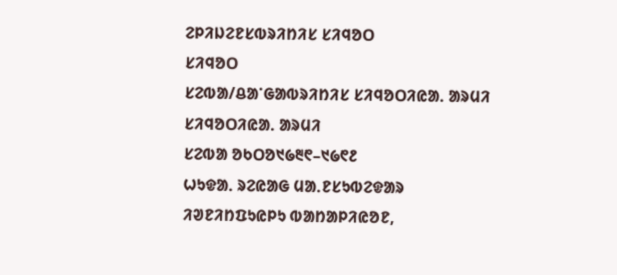ᱮᱞᱤᱡᱮᱱᱥᱵᱨᱤᱴᱤᱥ ᱥᱤᱧᱚᱛ
ᱥᱤᱧᱚᱛ
ᱥᱮᱵᱟ/ᱪᱟᱸᱜᱟᱵᱨᱤᱴᱤᱥ ᱥᱤᱧᱚᱛᱤᱭᱟᱹ ᱟᱨᱢᱤ
ᱥᱤᱧᱚᱛᱤᱭᱟᱹ ᱟᱨᱢᱤ
ᱥᱮᱵᱟ ᱚᱠᱛᱚ᱑᱙᱓᱖–᱑᱙᱖᱒
ᱦᱩᱫᱟᱹ ᱨᱮᱭᱟᱜ ᱢᱟᱹᱱᱥᱩᱵᱮᱫᱟᱨ
ᱤᱣᱱᱤᱴᱯᱩᱭᱞᱩ ᱵᱟᱴᱟᱞᱤᱭᱚᱱ,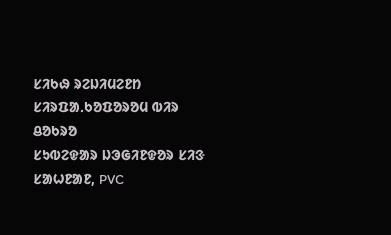ᱥᱤᱠᱷ ᱨᱮᱡᱤᱢᱮᱱᱴ
ᱥᱤᱨᱯᱟᱹᱠᱚᱯᱚᱨᱚᱢ ᱵᱤᱨ ᱪᱚᱠᱨᱚ
ᱥᱩᱵᱮᱫᱟᱨ ᱡᱳᱜᱤᱱᱫᱚᱨ ᱥᱤᱝ ᱥᱟᱦᱱᱟᱱ, PVC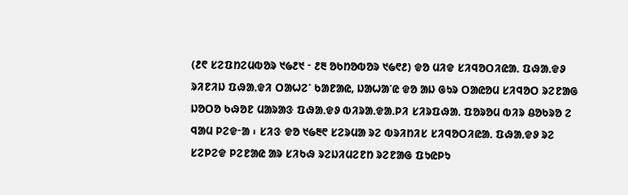(᱒᱖ ᱥᱮᱯᱴᱮᱢᱵᱚᱨ ᱑᱙᱒᱑ ᱼ ᱒᱓ ᱚᱠᱴᱚᱵᱚᱨ ᱑᱙᱖᱒) ᱫᱚ ᱢᱤᱫ ᱥᱤᱧᱚᱛᱤᱭᱟᱹ ᱯᱷᱟᱹᱫᱽ ᱨᱤᱱᱤᱡ ᱯᱷᱟᱹᱫᱤ ᱛᱟᱦᱮᱸ ᱠᱟᱱᱟᱭ, ᱡᱟᱦᱟᱸᱭ ᱫᱚ ᱟᱡ ᱜᱩᱨ ᱛᱟᱭᱚᱢ ᱥᱤᱧᱚᱛ ᱨᱮᱱᱟᱜ ᱡᱚᱛᱚ ᱠᱷᱚᱱ ᱢᱟᱨᱟᱝ ᱯᱷᱟᱹᱫᱽ ᱵᱤᱨᱟᱹᱫᱟᱹᱞᱤ ᱥᱤᱨᱯᱷᱟᱹ ᱯᱚᱨᱚᱢ ᱵᱤᱨ ᱪᱚᱠᱨᱚ ᱮ ᱧᱟᱢ ᱞᱮᱫᱼᱟ ᱾ ᱥᱤᱝ ᱫᱚ ᱑᱙᱓᱖ ᱥᱮᱨᱢᱟ ᱨᱮ ᱵᱨᱤᱴᱤᱥ ᱥᱤᱧᱚᱛᱤᱭᱟᱹ ᱯᱷᱟᱹᱫᱽ ᱨᱮ ᱥᱮᱞᱮᱫ ᱞᱮᱱᱟᱭ ᱟᱨ ᱥᱤᱠᱷ ᱨᱮᱡᱤᱢᱮᱱᱴ ᱨᱮᱱᱟᱜ ᱯᱩᱭᱞᱩ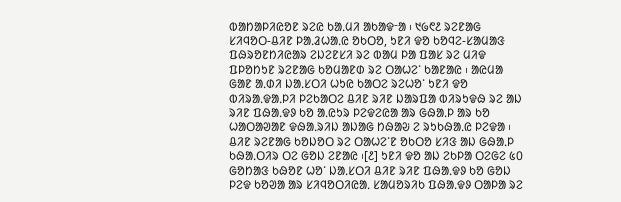ᱵᱟᱴᱟᱞᱤᱭᱚᱱ ᱨᱮᱭ ᱠᱟᱹᱢᱤ ᱟᱠᱟᱫᱼᱟ ᱾ ᱑᱙᱖᱒ ᱨᱮᱱᱟᱜ ᱥᱤᱧᱚᱛ-ᱪᱤᱱ ᱞᱟᱹᱲᱦᱟᱹᱭ ᱚᱠᱛᱚ, ᱩᱱᱤ ᱫᱚ ᱠᱚᱧᱮ-ᱥᱟᱢᱟᱝ ᱯᱷᱨᱚᱱᱴᱤᱭᱟᱨ ᱮᱡᱮᱱᱥᱤ ᱨᱮ ᱵᱟᱢ ᱞᱟ ᱯᱟᱥ ᱨᱮ ᱢᱤᱫ ᱯᱞᱚᱴᱩᱱ ᱨᱮᱱᱟᱜ ᱠᱚᱢᱟᱱᱰ ᱨᱮ ᱛᱟᱦᱮᱸ ᱠᱟᱱᱟᱭ ᱾ ᱟᱭᱢᱟ ᱜᱟᱱ ᱟᱹᱰᱤ ᱡᱟᱹᱥᱛᱤ ᱦᱩᱭ ᱠᱟᱛᱮ ᱨᱮᱦᱚᱸ ᱩᱱᱤ ᱫᱚ ᱵᱤᱨᱟᱹᱫᱟᱹᱞᱤ ᱞᱮᱠᱟᱛᱮ ᱪᱤᱱ ᱨᱤᱱ ᱡᱟᱨᱯᱟ ᱵᱤᱨᱩᱫᱷ ᱨᱮ ᱟᱡ ᱨᱤᱱ ᱯᱷᱟᱹᱫᱽ ᱠᱚ ᱟᱹᱭᱩᱨ ᱞᱮᱫᱮᱭᱟ ᱟᱨ ᱜᱷᱟᱹᱞ ᱟᱨ ᱠᱚ ᱦᱟᱛᱟᱣᱟᱱ ᱫᱷᱟᱹᱨᱤᱡ ᱟᱡᱟᱜ ᱴᱷᱟᱶ ᱮ ᱨᱩᱠᱷᱟᱹᱭ ᱞᱮᱫᱟ ᱾ ᱪᱤᱱ ᱨᱮᱱᱟᱜ ᱠᱚᱡᱚᱛ ᱨᱮ ᱛᱟᱦᱮᱸᱱ ᱚᱠᱛᱚ ᱥᱤᱝ ᱟᱡ ᱜᱷᱟᱹᱞ ᱠᱷᱟᱹᱛᱤᱨ ᱛᱮ ᱜᱚᱡ ᱮᱱᱟᱭ ᱾[᱒] ᱩᱱᱤ ᱫᱚ ᱟᱡ ᱮᱠᱞᱟ ᱛᱮᱜᱮ ᱕᱐ ᱜᱚᱴᱟᱝ ᱠᱷᱚᱱ ᱦᱚᱸ ᱡᱟᱹᱥᱛᱤ ᱪᱤᱱ ᱨᱤᱱ ᱯᱷᱟᱹᱫᱽ ᱠᱚ ᱜᱚᱡ ᱞᱮᱫ ᱠᱚᱣᱟ ᱟᱨ ᱥᱤᱧᱚᱛᱤᱭᱟᱹ ᱥᱟᱢᱚᱨᱤᱠ ᱯᱷᱟᱹᱫᱽ ᱛᱟᱞᱟ ᱨᱮ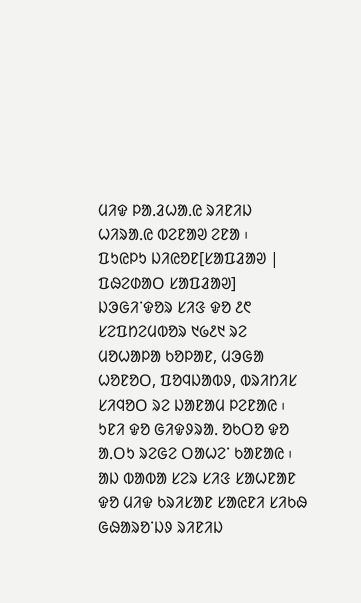ᱢᱤᱫ ᱞᱟᱹᱲᱦᱟᱹᱭ ᱨᱤᱱᱤᱡ ᱦᱤᱨᱟᱹᱭ ᱵᱮᱱᱟᱣ ᱮᱱᱟ ᱾
ᱯᱩᱭᱞᱩ ᱡᱤᱭᱚᱱ[ᱥᱟᱯᱲᱟᱣ | ᱯᱷᱮᱰᱟᱛ ᱥᱟᱯᱲᱟᱣ]
ᱡᱳᱜᱤᱸᱫᱚᱨ ᱥᱤᱝ ᱫᱚ ᱒᱖ ᱥᱮᱯᱴᱮᱢᱵᱚᱨ ᱑᱙᱒᱑ ᱨᱮ ᱢᱚᱦᱟᱞᱟ ᱠᱚᱞᱟᱱ, ᱢᱳᱜᱟ ᱦᱚᱱᱚᱛ, ᱯᱚᱧᱡᱟᱵᱽ, ᱵᱨᱤᱴᱤᱥ ᱥᱤᱧᱚᱛ ᱨᱮ ᱡᱟᱱᱟᱢ ᱞᱮᱱᱟᱭ ᱾ ᱩᱱᱤ ᱫᱚ ᱜᱤᱫᱽᱨᱟᱹ ᱚᱠᱛᱚ ᱫᱚ ᱟᱹᱛᱩ ᱨᱮᱜᱮ ᱛᱟᱦᱮᱸ ᱠᱟᱱᱟᱭ ᱾ ᱟᱡ ᱵᱟᱵᱟ ᱥᱮᱨ ᱥᱤᱝ ᱥᱟᱦᱱᱟᱱ ᱫᱚ ᱢᱤᱫ ᱠᱨᱤᱥᱟᱱ ᱥᱟᱭᱱᱤ ᱥᱤᱠᱷ ᱜᱷᱟᱨᱚᱸᱡᱽ ᱨᱤᱱᱤᱡ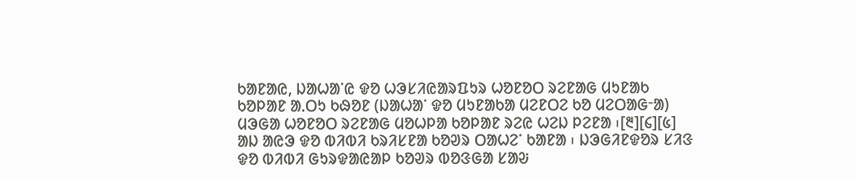ᱠᱟᱱᱟᱭ, ᱡᱟᱦᱟᱸᱭ ᱫᱚ ᱦᱳᱥᱤᱭᱟᱨᱯᱩᱨ ᱦᱚᱱᱚᱛ ᱨᱮᱱᱟᱜ ᱢᱩᱱᱟᱠ ᱠᱚᱞᱟᱱ ᱟᱹᱛᱩ ᱠᱷᱚᱱ (ᱡᱟᱦᱟᱸ ᱫᱚ ᱢᱩᱱᱟᱠᱟ ᱢᱮᱱᱛᱮ ᱠᱚ ᱢᱮᱛᱟᱜᱼᱟ) ᱢᱳᱜᱟ ᱦᱚᱱᱚᱛ ᱨᱮᱱᱟᱜ ᱢᱚᱦᱞᱟ ᱠᱚᱞᱟᱱ ᱨᱮᱭ ᱦᱮᱡ ᱞᱮᱱᱟ ᱾[᱓][᱔][᱕] ᱟᱡ ᱟᱭᱳ ᱫᱚ ᱵᱤᱵᱤ ᱠᱨᱤᱥᱱᱟ ᱠᱚᱣᱨ ᱛᱟᱦᱮᱸ ᱠᱟᱱᱟ ᱾ ᱡᱳᱜᱤᱱᱫᱚᱨ ᱥᱤᱝ ᱫᱚ ᱵᱤᱵᱤ ᱜᱩᱨᱫᱟᱭᱟᱞ ᱠᱚᱣᱨ ᱵᱚᱝᱜᱟ ᱥᱟᱶ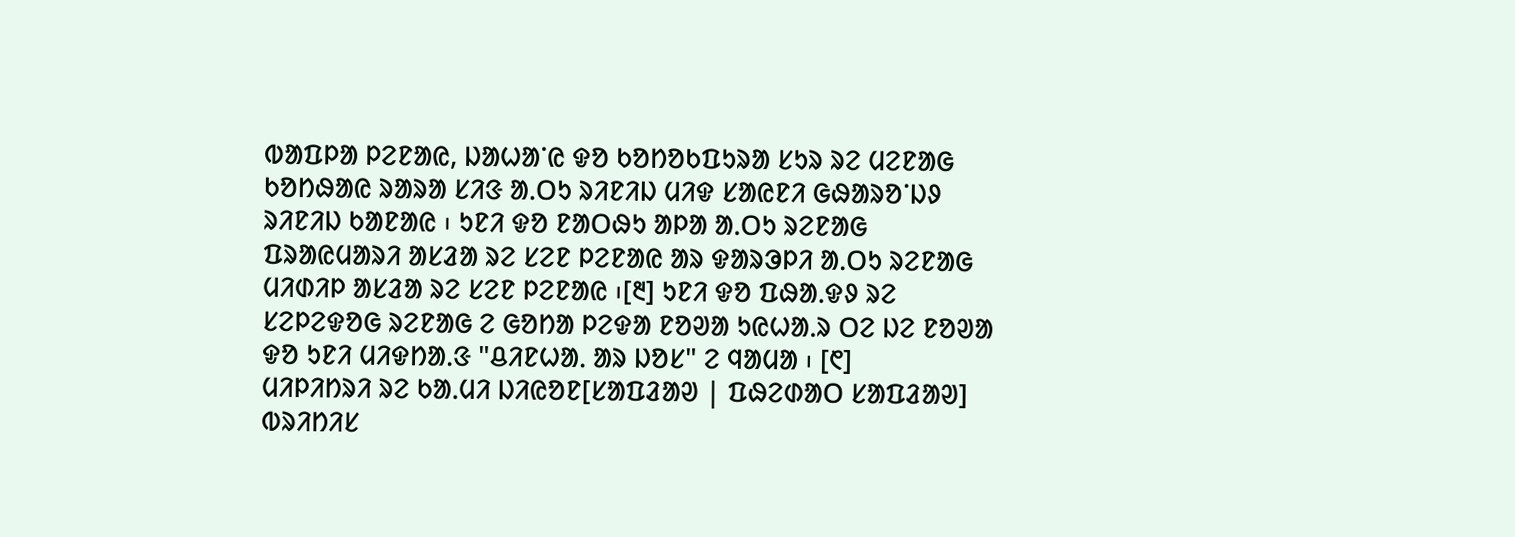ᱵᱟᱯᱞᱟ ᱞᱮᱱᱟᱭ, ᱡᱟᱦᱟᱸᱭ ᱫᱚ ᱠᱚᱴᱚᱠᱯᱩᱨᱟ ᱥᱩᱨ ᱨᱮ ᱢᱮᱱᱟᱜ ᱠᱚᱴᱷᱟᱭ ᱨᱟᱨᱟ ᱥᱤᱝ ᱟᱹᱛᱩ ᱨᱤᱱᱤᱡ ᱢᱤᱫ ᱥᱟᱭᱱᱤ ᱜᱷᱟᱨᱚᱸᱡᱽ ᱨᱤᱱᱤᱡ ᱠᱟᱱᱟᱭ ᱾ ᱩᱱᱤ ᱫᱚ ᱱᱟᱛᱷᱩ ᱟᱞᱟ ᱟᱹᱛᱩ ᱨᱮᱱᱟᱜ ᱯᱨᱟᱭᱢᱟᱨᱤ ᱟᱥᱲᱟ ᱨᱮ ᱥᱮᱱ ᱞᱮᱱᱟᱭ ᱟᱨ ᱫᱟᱨᱳᱞᱤ ᱟᱹᱛᱩ ᱨᱮᱱᱟᱜ ᱢᱤᱰᱤᱞ ᱟᱥᱲᱟ ᱨᱮ ᱥᱮᱱ ᱞᱮᱱᱟᱭ ᱾[᱓] ᱩᱱᱤ ᱫᱚ ᱯᱷᱟᱹᱫᱽ ᱨᱮ ᱥᱮᱞᱮᱫᱚᱜ ᱨᱮᱱᱟᱜ ᱮ ᱜᱚᱴᱟ ᱞᱮᱫᱟ ᱱᱚᱣᱟ ᱩᱭᱦᱟᱹᱨ ᱛᱮ ᱡᱮ ᱱᱚᱣᱟ ᱫᱚ ᱩᱱᱤ ᱢᱤᱫᱴᱟᱹᱝ "ᱪᱤᱱᱦᱟᱹ ᱟᱨ ᱡᱚᱥ" ᱮ ᱧᱟᱢᱟ ᱾ [᱖]
ᱢᱤᱞᱤᱴᱨᱤ ᱨᱮ ᱠᱟᱹᱢᱤ ᱡᱤᱭᱚᱱ[ᱥᱟᱯᱲᱟᱣ | ᱯᱷᱮᱰᱟᱛ ᱥᱟᱯᱲᱟᱣ]
ᱵᱨᱤᱴᱤᱥ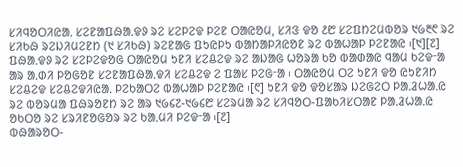ᱥᱤᱧᱚᱛᱤᱭᱟᱹ ᱥᱮᱱᱟᱯᱷᱟᱹᱫᱽ ᱨᱮ ᱥᱮᱞᱮᱫ ᱞᱮᱱ ᱛᱟᱭᱚᱢ, ᱥᱤᱝ ᱫᱚ ᱒᱘ ᱥᱮᱯᱴᱮᱢᱵᱚᱨ ᱑᱙᱓᱖ ᱨᱮ ᱥᱤᱠᱷ ᱨᱮᱡᱤᱢᱮᱱᱴ (᱑ ᱥᱤᱠᱷ) ᱨᱮᱱᱟᱜ ᱯᱩᱭᱞᱩ ᱵᱟᱴᱟᱞᱤᱭᱚᱱ ᱨᱮ ᱵᱟᱦᱟᱞ ᱞᱮᱱᱟᱭ ᱾[᱑][᱗] ᱯᱷᱟᱹᱫᱽ ᱨᱮ ᱥᱮᱞᱮᱫᱚᱜ ᱛᱟᱭᱚᱢ ᱩᱱᱤ ᱥᱮᱪᱮᱫ ᱨᱮ ᱟᱡᱟᱜ ᱦᱚᱨᱟ ᱠᱚ ᱵᱟᱰᱟᱭ ᱧᱟᱢ ᱠᱮᱫᱼᱟ ᱟᱨ ᱟᱹᱰᱤ ᱞᱚᱜᱚᱱ ᱥᱮᱱᱟᱯᱷᱟᱹᱫᱤ ᱥᱮᱪᱮᱫ ᱮ ᱯᱟᱥ ᱞᱮᱜᱼᱟ ᱾ ᱛᱟᱭᱚᱢ ᱛᱮ ᱩᱱᱤ ᱫᱚ ᱭᱩᱱᱤᱴ ᱥᱮᱪᱮᱫ ᱥᱮᱪᱮᱫᱤᱭᱟᱹ ᱞᱮᱠᱟᱛᱮ ᱵᱟᱦᱟᱞ ᱞᱮᱱᱟᱭ ᱾[᱖] ᱩᱱᱤ ᱫᱚ ᱫᱚᱥᱟᱨ ᱡᱮᱜᱮᱛ ᱞᱟᱹᱲᱦᱟᱹᱭ ᱨᱮ ᱵᱚᱨᱢᱟ ᱯᱷᱨᱚᱱᱴ ᱨᱮ ᱟᱨ ᱑᱙᱔᱗-᱑᱙᱔᱘ ᱥᱮᱨᱢᱟ ᱨᱮ ᱥᱤᱧᱚᱛ-ᱯᱟᱠᱤᱥᱛᱟᱱ ᱞᱟᱹᱲᱦᱟᱹᱭ ᱚᱠᱛᱚ ᱨᱮ ᱥᱨᱤᱱᱚᱜᱚᱨ ᱨᱮ ᱠᱟᱹᱢᱤ ᱞᱮᱫᱼᱟ ᱾[᱗]
ᱵᱷᱟᱨᱚᱛ-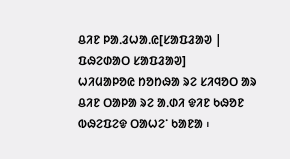ᱪᱤᱱ ᱞᱟᱹᱲᱦᱟᱹᱭ[ᱥᱟᱯᱲᱟᱣ | ᱯᱷᱮᱰᱟᱛ ᱥᱟᱯᱲᱟᱣ]
ᱦᱤᱢᱟᱞᱚᱭ ᱴᱚᱴᱷᱟ ᱨᱮ ᱥᱤᱧᱚᱛ ᱟᱨ ᱪᱤᱱ ᱛᱟᱞᱟ ᱨᱮ ᱟᱹᱰᱤ ᱫᱤᱱ ᱠᱷᱚᱱ ᱵᱷᱮᱯᱮᱫ ᱛᱟᱦᱮᱸ ᱠᱟᱱᱟ ᱾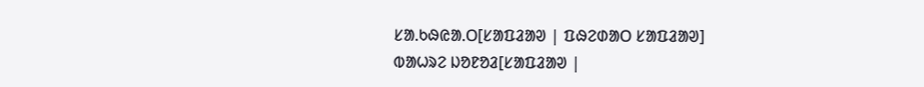ᱥᱟᱹᱠᱷᱭᱟᱹᱛ[ᱥᱟᱯᱲᱟᱣ | ᱯᱷᱮᱰᱟᱛ ᱥᱟᱯᱲᱟᱣ]
ᱵᱟᱦᱨᱮ ᱡᱚᱱᱚᱲ[ᱥᱟᱯᱲᱟᱣ |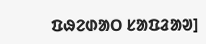ᱯᱷᱮᱰᱟᱛ ᱥᱟᱯᱲᱟᱣ]